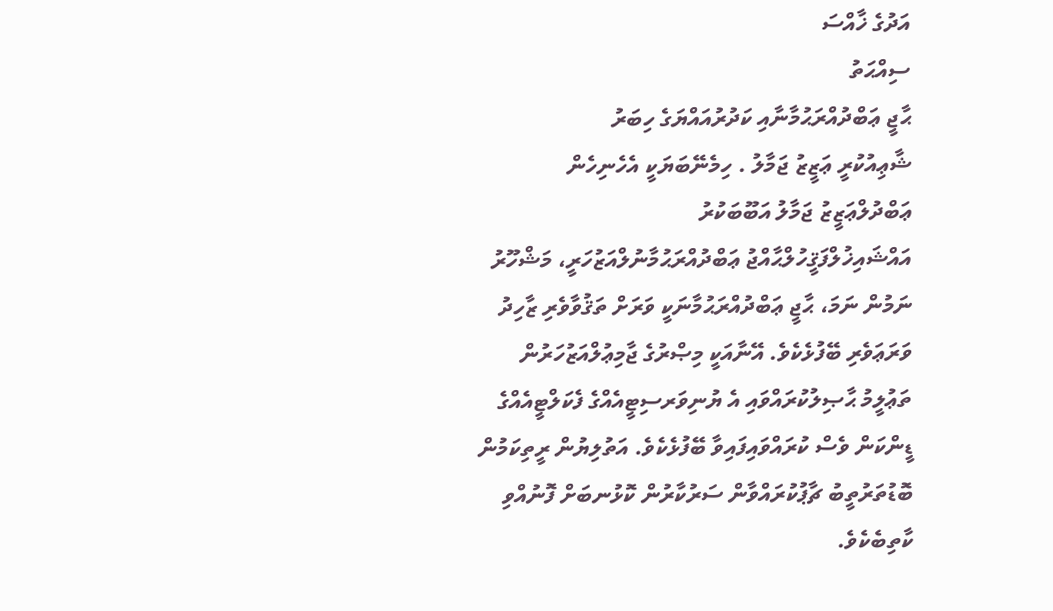އަދުގެ ޚާއްސަ
ސިއްޙަތު
ޙާޖީ ޢަބްދުއްރަޙުމާނާއި ކަދުރުއައްޔަގެ ހިބަރު
ޝާޢިއުކުރީ ޢަޒީޒު ޖަމާލު . ހިމެނޭބަޔަކީ އެހެނިހެން
ޢަބްދުލްޢަޒީޒު ޖަމާލު އަބޫބަކުރު
އައްޝައިޚުލްފަޤީހުލްޙާއްޖު ޢަބްދުއްރަޙުމާނުލްއަޒުހަރީ، މަޝްހޫރު ނަމުން ނަމަ، ޙާޖީ ޢަބްދުއްރަޙުމާނަކީ ވަރަށް ތަޤުވާވެރި ޒާހިދު ވަރަޢަވެރި ބޭފުޅެކެވެ. އޭނާއަކީ މިޞްރުގެ ޖާމިޢުލްއަޒުހަރުން ތަޢުލީމު ޙާޞިލުކުރައްވައި އެ ޔުނިވަރސިޓީއެއްގެ ފެކަލްޓީއެއްގެ ޑީންކަން ވެސް ކުރައްވައިފައިވާ ބޭފުޅެކެވެ. އަތުލިޔުން ރީތިކަމުން ބޮޑުތަރުތީބު ޗާޕުކުރައްވާން ސަރުކާރުން ކޮޅުނބަށް ފޮނުއްވި ކާތިބެކެވެ.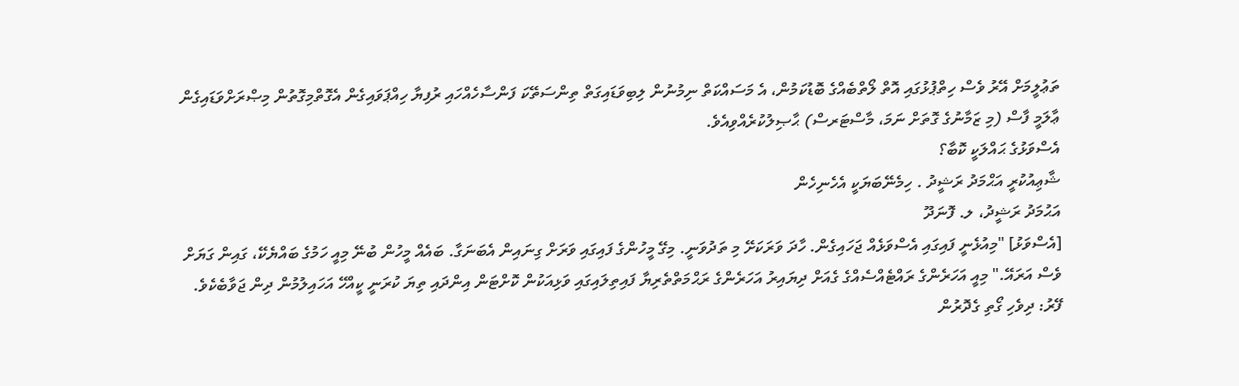ތަޢުލީމަށް އޭރު ވެސް ހިތްޕުޅުގައި އޮތް ލޯތްބެއްގެ ބޮޑުކަމުން، އެ މަސައްކަތް ނިމުނުން ލިބިވަޑައިގަތް ތިންސަތޭކަ ފަންސާހެއްހައި ރުފިޔާ ހިއްޕަވައިގެން އެގޮތްމިގޮތުން މިޞްރަށްވަޑައިގެން ޢާލަމީ ފާސް (މި ޒަމާނުގެ ގޮތަށް ނަމަ، މާސްޓަރސް) ޙާޞިލުކުރެއްވިއެވެ.
އެސްވަޅުގެ ޙައްލަކީ ކޮބާ؟
ޝާޢިއުކުރީ އަޙްމަދު ރަޝީދު . ހިމެނޭބަޔަކީ އެހެނިހެން
އަޙުމަދު ރަޝީދު، ލ. ފޮނަދޫ
[އެސްވަޅު] "މިއުޅެނީ ފައިގައި އެސްވަޅެއް ޖަހައިގެން. ހާދަ ވަރަކަށޭ މި ތަދުވަނީ. މިގޭ މީހުންގެ ފައިގައި ވަރަށް ގިނައިން އެބަނަގާ. ބައެއް މީހުން ބުނޭ މިއީ ހަމުގެ ބައްޔެކޭ، ގައިން ގަޔަށް ވެސް އަރައޭ." މިއީ އަހަރެންގެ ރައްޓެއްސެއްގެ ގެއަށް ދިޔައިރު އަހަރެންގެ ރަޙްމަތްތެރިޔާ ފައިތިލައިގައި ވަޅިއަކުން ކޮށްޓަން އިންދައި ތިޔަ ކުރަނީ ކީއްހޭ އަހައިލުމުން ދިން ޖަވާބެކެވެ.
ފޭރު: ދިވެހި ގޯތި ގެދޮރުން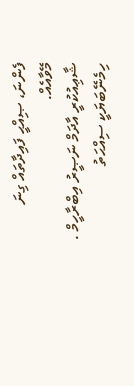ފެންނަ، ޞިއްޙީ ފައިދާތައް ގިނަ މޭވާއެއް.
ޝާޢިއުކުރީ އާދަމް ނަޞީރު އިބްރާހީމް . ހިމެނޭބަޔަކީ ސިއްޙަތު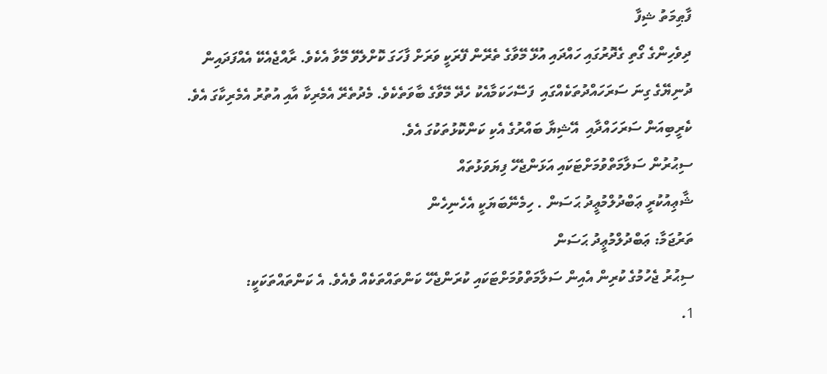ފާޠިމަތު ޝިފާ
ދިވެހިންގެ ގޯތި ގެދޮރުގައި ހައްދައި އުޅޭ މޭވާގެ ތެރޭން ފޭރަކީ ވަރަށް ފާހަގަ ކޮށްލެވޭ މޭވާ އެކެވެ. ރާއްޖެއެކޭ އެއްފަދައިން ދުނިޔޭގެ ގިނަ ސަރަހައްދުތަކެއްގައި  ފަސޭހަކަމާއެކު ހެދޭ މޭވާގެ ބާވަތެކެވެ. މެދުތެރޭ އެމެރިކާ އާއި އުތުރު އެމެރިކާގަ އެވެ. ކެރީބިއަން ސަރަހައްދާއި  އޭޝިޔާ ބައްރުގެ އެކި ކަންކޮޅުތަކުގަ އެވެ.
ސިޙުރުން ސަލާމަތްވުމަށްޓަކައި އަޅަންޖެހޭ ފިޔަވަޅުތައް
ޝާޢިއުކުރީ ޢަބްދުލްމުޢީދު ޙަސަން . ހިމެނޭބަޔަކީ އެހެނިހެން
ތަރުޖަމާ: ޢަބްދުލްމުޢީދު ޙަސަން
ސިޙުރު ޖެހުމުގެ ކުރިން އެއިން ސަލާމަތްވުމަށްޓަކައި ކުރަންޖެހޭ ކަންތައްތަކެއް ވެއެވެ. އެ ކަންތައްތަކަކީ:
1.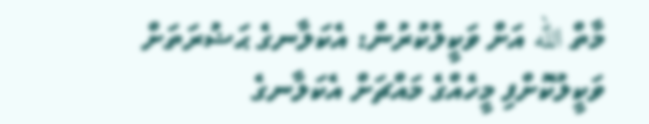މާތް الله އަށް ވަކީލުކުރުން: އެކަލާނގެ ޙަޟުރަތަށް ވަކީލުކޮށްފި މީހެއްގެ މައްޗަށް އެކަލާނގެ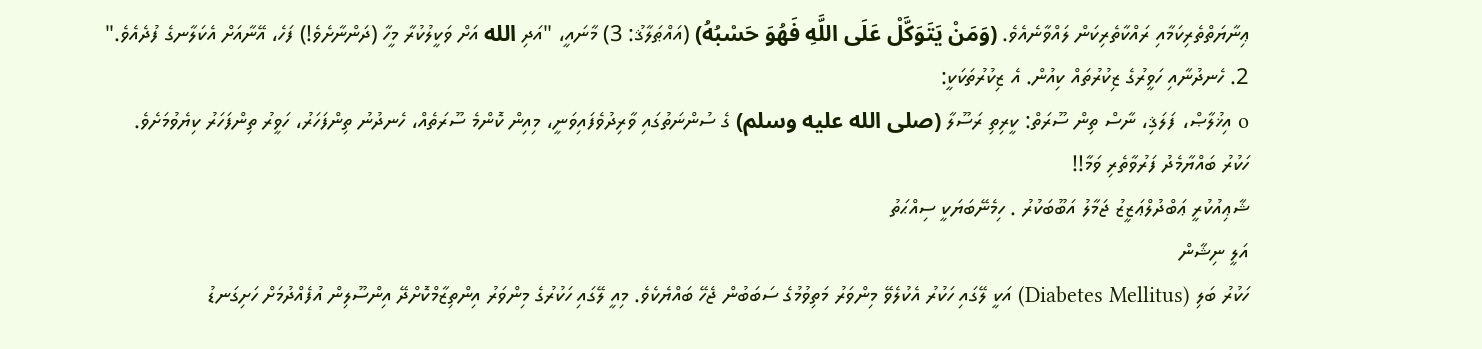ޢިނާޔަތްތެރިކަމާއި ރައްކާތެރިކަން ލައްވާނެއެވެ. (وَمَنْ يَتَوَكَّلْ عَلَى اللَّهِ فَهُوَ حَسْبُهُ) (އައްޠަލާޤު: 3) މާނައީ، "އަދި الله އަށް ވަކީލުކުރާ މީހާ (ދަންނާށެވެ!) ފަހެ، އޭނާއަށް އެކަލާނގެ ފުދެއެވެ."
2. ހެނދުނާއި ހަވީރުގެ ޒިކުރުތައް ކިއުން. އެ ޒިކުރުތަކަކީ:
o އިޚުލާޞް، ފަލަޤި، ނާސް ތިން ސޫރަތް: ކީރިތި ރަސޫލާ (صلى الله عليه وسلم) ގެ ސުންނަތުގައި ވާރިދުވެފައިވަނީ، މިއިން ކޮންމެ ސޫރަތެއް، ހެނދުނު ތިންފަހަރު، ހަވީރު ތިންފަހަރު ކިޔެވުމަށެވެ.
ހަކުރު ބައްޔާމެދު ފަރުވާތެރި ވަމާ!!
ޝާޢިއުކުރީ ޢަބްދުލްޢަޒީޒު ޖަމާލު އަބޫބަކުރު . ހިމެނޭބަޔަކީ ސިއްޙަތު
އަލީ ނިޝާން
ހަކުރު ބަލި (Diabetes Mellitus) އަކީ ލޭގައި ހަކުރު އެކުލެވޭ މިންވަރު މަތިވުމުގެ ސަބަބުން ޖެހޭ ބައްޔެކެވެ. މިއީ ލޭގައި ހަކުރުގެ މިންވަރު އިންތިޒާމްކޮށްދޭ އިންސޫލިން އުފެއްދުމަށް ހަށިގަނޑު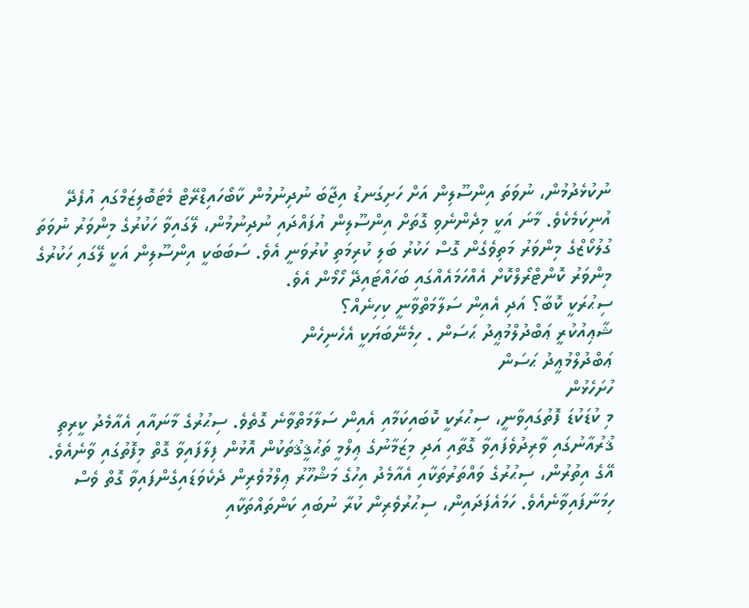ނުކުޅެދުމުން، ނުވަތަ އިންސޫލިން އަށް ހަށިގަނޑު އިޖާބަ ނުދިނުމުން ކާބޯހައިޑްރޭޓް މެޓަބޮލިޒަމްގައި އުފެދޭ އުނިކަމެކެވެ. މާނަ އަކީ މިދެންނެވި ގޮތަށް އިންސޫލިން އުފައްދައި ނުދިނުމުން، ލޭގައިވާ ހަކުރުގެ މިންވަރު ނުވަތަ ގުލުކޯޒްގެ މިންވަރު މަތިވެގެން ގޮސް ހަކުރު ބަލި ކުރިމަތި ކުރުވަނީ އެވެ. ސަބަބަކީ އިންސޫލިން އަކީ ލޭގައި ހަކުރުގެ މިންވަރު ކޮންޓްރޯލްކޮށް އެއްހަމައެއްގައި ބަހައްޓައިދޭ ހޯމޯން އެވެ.
ސިޙުރަކީ ކޮބާ؟ އަދި އެއިން ސަލާމަތްވާނީ ކިހިނެއް؟
ޝާޢިއުކުރީ ޢަބްދުލްމުޢީދު ޙަސަން . ހިމެނޭބަޔަކީ އެހެނިހެން
ޢަބްދުލްމުޢީދު ޙަސަން
ހުށަހެޅުން
މި ކުޑަކުޑަ ފޮތުގައިވާނީ، ސިޙުރަކީ ކޮބައިކަމާއި އެއިން ސަލާމަތްވާނެ ގޮތެވެ. ސިޙުރުގެ މާނައާއި އެއާމެދު ކީރިތި ޤުރުއާނުގައި ވާރިދުވެފައިވާ ގޮތާއި އަދި މިޒަމާނުގެ ޢިލްމީ ތަޙުޤީޤުތަކުން އޮޅުން ފިލާފައިވާ ގޮތް މިފޮތުގައި ވާނެއެވެ. އޭގެ އިތުރުން، ސިޙުރުގެ ވައްތަރުތަކާއި އެއާމެދު އިހުގެ މަޝްހޫރު ޢިލްމުވެރިން ދެކެވަޑައިގެންފައިވާ ގޮތް ވެސް ހިމަނާފައިވާނެއެވެ. ހަމައެފަދައިން، ސިޙުރުވެރިން ކުރާ ނުބައި ކަންތައްތަކާއި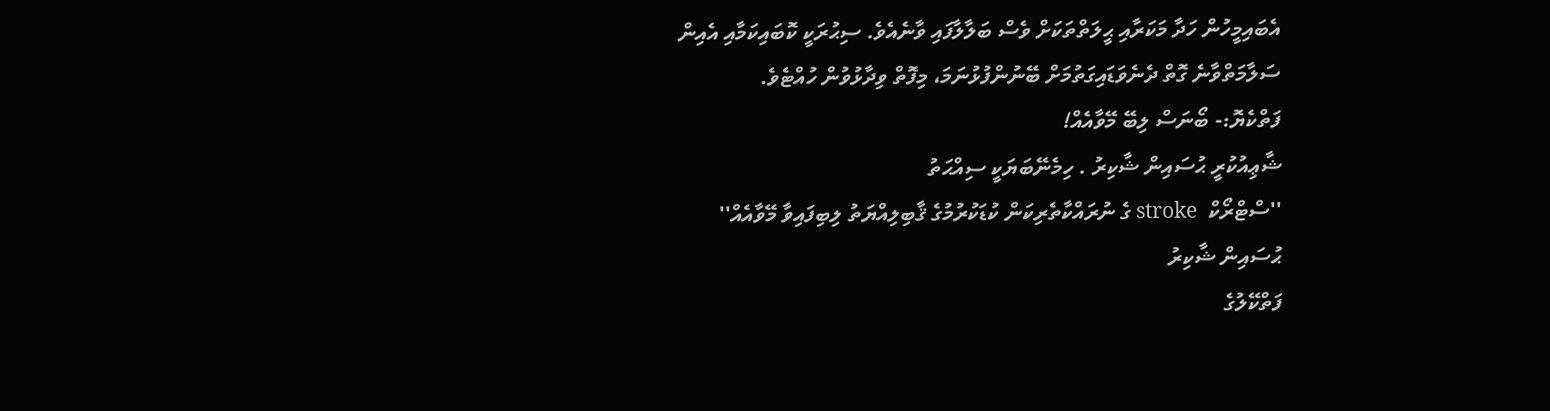އެބައިމީހުން ހަދާ މަކަރާއި ޙީލަތްތަކަށް ވެސް ބަލާލާފައި ވާނެއެވެ. ސިޙުރަކީ ކޮބައިކަމާއި އެއިން ސަލާމަތްވާނެ ގޮތް ދެނެވަޑައިގަތުމަށް ބޭނުންފުޅުނަމަ، މިފޮތް ވިދާޅުވުން ހުއްޓެވެ.
ފަތްކެޔޮ:- ބޯނަސް ލިބޭ މޭވާއެއް!
ޝާޢިއުކުރީ ޙުސައިން ޝާކިރު . ހިމެނޭބަޔަކީ ސިއްޙަތު
''ސްޓްރޯކް  stroke ގެ ނުރައްކާތެރިކަން ކުޑަކުރުމުގެ ޤާބިލިއްޔަތު ލިބިފައިވާ މޭވާއެއް''
ޙުސައިން ޝާކިރު
ފަތްކޭލުގެ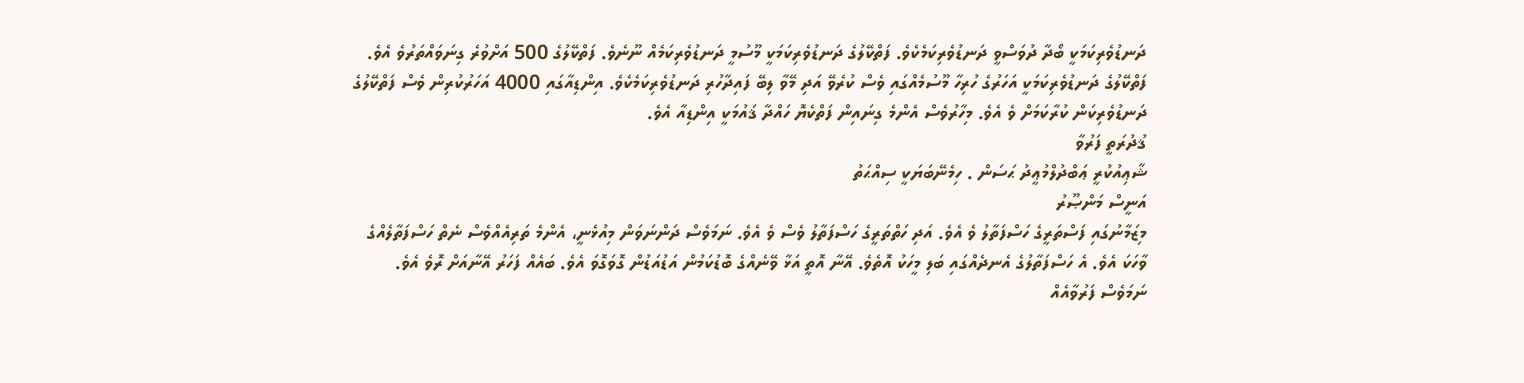ދަނޑުވެރިކަމަކީ ބޯދާ ދުވަސްވީ ދަނޑުވެރިކަމެކެވެ. ފަތްކޭލުގެ ދަނޑުވެރިކަމަކީ މޫސުމީ ދަނޑުވެރިކަމެއް ނޫނެވެ. ފަތްކޭލުގެ 500 އަށްވުރެ ގިނަވައްތަރުވެ އެވެ. ފަތްކޭލުގެ ދަނޑުވެރިކަމަކީ އަހަރުގެ ހުރިހާ މޫސުމެއްގައި ވެސް ކުރެވޭ އަދި މޭވާ ލިބޭ ފައިދާހުރި ދަނޑުވެރިކަމެކެވެ. އިންޑިއާގައި 4000 އަހަރުކުރިން ވެސް ފަތްކޭލުގެ ދަނޑުވެރިކަން ކުރާކަމަށް ވެ އެވެ. މިހާރުވެސް އެންމެ ގިނައިން ފަތްކެޔޮ ހައްދާ ޤައުމަކީ އިންޑިއާ އެވެ.
ޤުދުރަތީ ފަރުވާ
ޝާޢިއުކުރީ ޢަބްދުލްމުޢީދު ޙަސަން . ހިމެނޭބަޔަކީ ސިއްޙަތު
އަނީސް މަންޞޫރު
މިޒަމާނުގައި ފަސްތަރީގެ ހަސްފަތާލު ވެ އެވެ. އަދި ހަތްތަރީގެ ހަސްފަތާލު ވެސް ވެ އެވެ. ނަމަވެސް ދަންނަވަން މިއުޅެނީ، އެންމެ ތަރިއެއްވެސް ނެތް ހަސްފަތާލެއްގެ ވާހަކަ އެވެ. އެ ހަސްފަތާލުގެ އެނދެއްގައި ބަލި މީހަކު އޮތެވެ. އޭނާ އޮތީ އަޅާ ވޭނެއްގެ ބޮޑުކަމުން އަޑުއަޑުން ގޮވަގޮވަ އެވެ. ބައެއް ފަހަރު އޭނާއަށް ރޮވެ އެވެ. ނަމަވެސް ފަރުވާއެއް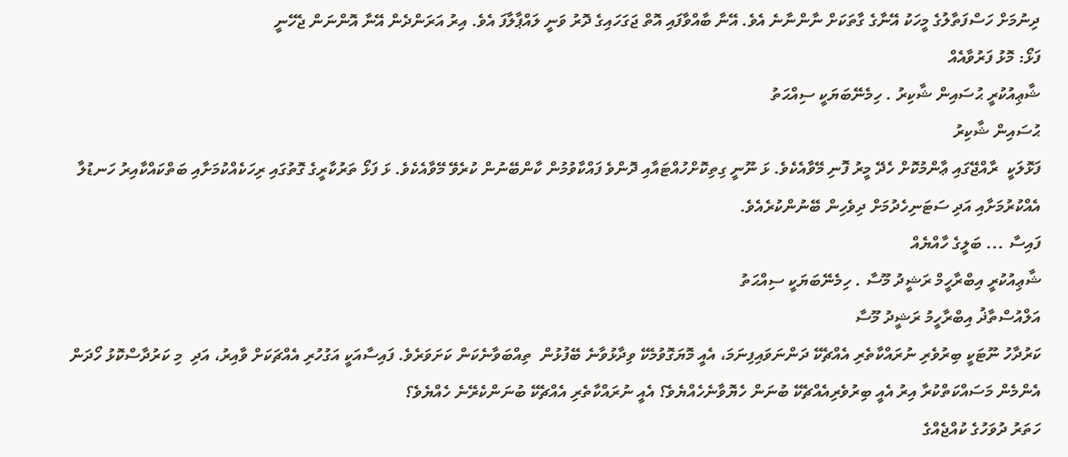ދިނުމަށް ހަސްފަތާލުގެ މީހަކު އޭނާގެ ގާތަކަށް ނާންނާނެ އެވެ. އޭނާ ބާއްވާފައި އޮތް ޖަގަހައިގެ ދޮރު ވަނީ ލައްޕާލާފަ އެވެ. އިރު އަރަންދެން އޭނާ އޮންނަން ޖެހޭނީ
ފަޅޯ: މޮޅު ފަރުވާއެއް
ޝާޢިއުކުރީ ޙުސައިން ޝާކިރު . ހިމެނޭބަޔަކީ ސިއްޙަތު
ޙުސައިން ޝާކިރު
ފަޅޮލަކީ  ރާއްޖޭގައި ޢާންމުކޮށް ހެދޭ މީރު ފޮނި މޭވާއެކެވެ. ޅަ ނޫނީ ގިތިކޮށްހުއްޓައާއި ދޮންވެ ފައްކާވުމުން ކާންބޭނުން ކުރެވޭ މޭވާއެކެވެ. ޅަ ފަޅޯ ތަރުކާރީގެ ގޮތުގައި ރިހަކެއްކުމަށާއި ބަތްކައްކާއިރު ހަނޑުލާ އެއްކުރުމަށާއި އަދި ސަޓަނިހެދުމަށް ދިވެހިން ބޭނުންކުރެއެވެ.
ފައިސާ ... ބަލީގެ ހާއްޔެއް
ޝާޢިއުކުރީ އިބްރާހީމް ރަޝީދު މޫސާ . ހިމެނޭބަޔަކީ ސިއްޙަތު
އަލްއުސްތާޛު އިބްރާހީމު ރަޝީދު މޫސާ
ކަރުދާހު ނޫޓަކީ ބިރުވެރި ނުރައްކާތެރި އެއްޗެކޭ ދަންނަވައިފިނަމަ، އެއީ މޮޔަގޮވުމެކޭ ވިދާޅުވާނެ ބޭފުޅުން  ތިއްބަވާނެކަން ކަށަވަރެވެ. ފައިސާއަކީ އަގުހުރި އެއްޗަކަށް ވާއިރު، އަދި  މި ކަރުދާސްކޮޅު ހޯދަން އެންމެން މަސައްކަތްކުރާ އިރު އެއީ ބިރުވެރިއެއްޗެކޭ ބުނަން ހެޔޮވާނެހެއްޔެވެ؟ އެއީ ނުރައްކާތެރި އެއްޗެކޭ ބުނަންކެރޭނެ ހެއްޔެވެ؟
ހަތަރު ދުވަހުގެ ކުއްޖެއްގެ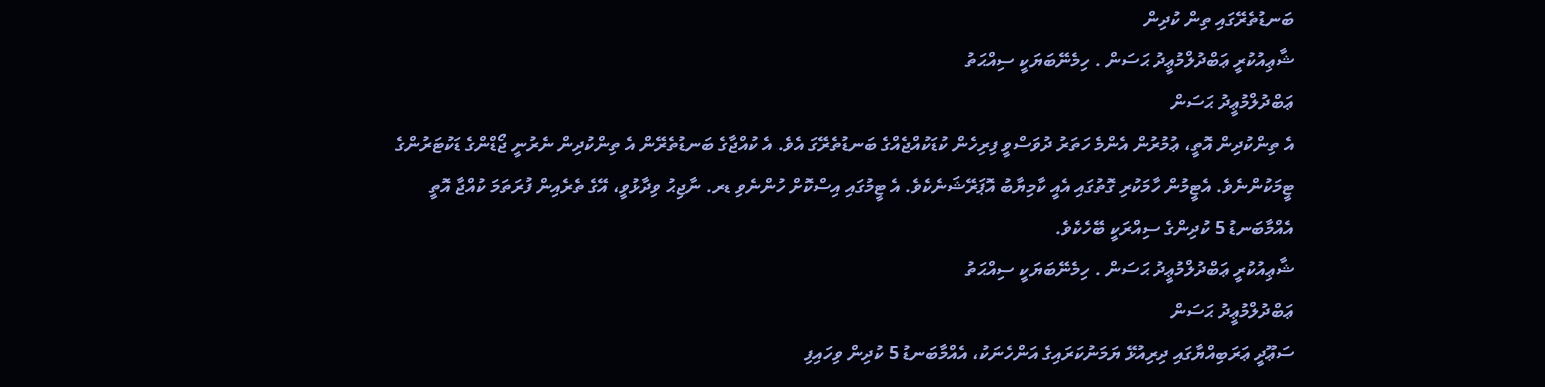ބަނޑުތެރޭގައި ތިން ކުދިން
ޝާޢިއުކުރީ ޢަބްދުލްމުޢީދު ޙަސަން . ހިމެނޭބަޔަކީ ސިއްޙަތު
ޢަބްދުލްމުޢީދު ޙަސަން
އެ ތިންކުދިން އޮތީ، ޢުމުރުން އެންމެ ހަތަރު ދުވަސްވީ ފިރިހެން ކުޑަކުއްޖެއްގެ ބަނޑުތެރޭގަ އެވެ. އެ ކުއްޖާގެ ބަނޑުތެރޭން އެ ތިންކުދިން ނެރުނީ ޖޯޑްންގެ ޑަކުޓަރުންގެ ޓީމަކުންނެވެ. އެޓީމުން ހާމަކުރި ގޮތުގައި އެއީ ކާމިޔާބު އޮޕަރޭޝަނެކެވެ. އެ ޓީމުގައި އިސްކޮށް ހުންނެވި ޑރ. ނާޖިޙު ވިދާޅުވީ، އޭގެ ތެރެއިން ފުރަތަމަ ކުއްޖާ އޮތީ
އެއްމާބަނޑު 5 ކުދިންގެ ސިއްރަކީ ބޭހެކެވެ.
ޝާޢިއުކުރީ ޢަބްދުލްމުޢީދު ޙަސަން . ހިމެނޭބަޔަކީ ސިއްޙަތު
ޢަބްދުލްމުޢީދު ޙަސަން
ސަޢޫދީ ޢަރަބިއްޔާގައި ދިރިއުޅޭ ޔަމަނުކަރައިގެ އަންހެނަކު، އެއްމާބަނޑު 5 ކުދިން ވިހައިފި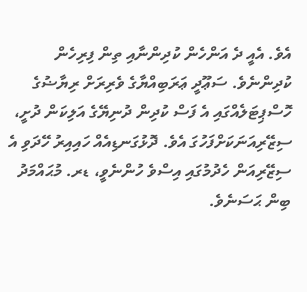އެވެ. އެއީ ދެ އަންހެން ކުދިންނާއި ތިން ފިރިހެން ކުދިންނެވެ. ސަޢޫދީ ޢަރަބިއްޔާގެ ވެރިރަށް ރިޔާޟުގެ ހޮސްޕިޓަލެއްގައި އެ ފަސް ކުދިން ދުނިޔޭގެ އަލިކަން ދުށީ، ސިޒޭރިއަނަކަށްފަހުގަ އެވެ. ދޮޅުގަނޑިއެއް ހައިއިރު ހޭދަވި އެ ސިޒޭރިއަން ހެދުމުގައި އިސްވެ ހުންނެވީ، ޑރ. މުޙައްމަދު ބިން ޙަސަނެވެ.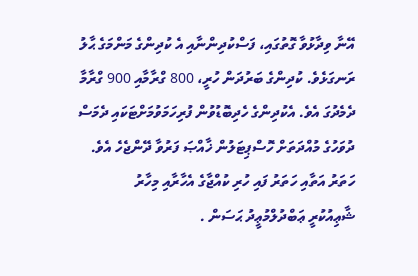އޭނާ ވިދާޅުވާ ގޮތުގައި، ފަސްކުދިންނާއި އެ ކުދިންގެ މަންމަގެ ޙާލު ރަނގަޅެވެ. ކުދިންގެ ބަރުދަން ހުރީ، 800 ގްރާމާއި 900 ގްރާމާ ދެމެދުގަ އެވެ. އެކުދިންގެ ހެދިބޮޑުވުން ފުރިހަމަވުމަށްޓަކައި ދެމަސް ދުވަހުގެ މުއްދަތަށް ހޮސްޕިޓަލުން ޚާއްޞަ ފަރުވާ ދޭންޖެހެ އެވެ.
ހަތަރު އަތާއި ހަތަރު ފައި ހުރި ކުއްޖާގެ އެހާރާއި މިހާރު
ޝާޢިއުކުރީ ޢަބްދުލްމުޢީދު ޙަސަން .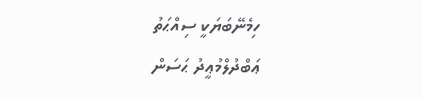ހިމެނޭބަޔަކީ ސިއްޙަތު
ޢަބްދުލްމުޢީދު ޙަސަން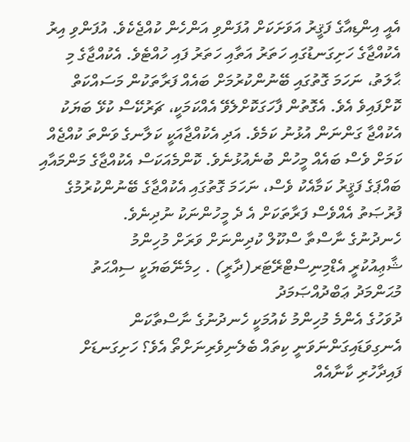އެއީ އިންޑިއާގެ ފަޤީރު އަވަށަކަށް އުފަންވި އަންހެން ކުއްޖެކެވެ. އުފަންވި އިރު އެކުއްޖާގެ ހަށިގަނޑުގައި ހަތަރު އަތާއި ހަތަރު ފައި ހުއްޓެވެ. އެކުއްޖާގެ މި ޙާލަތު، ނަހަމަ ގޮތުގައި ބޭނުންކުރުމަށް ބައެއް ފަރާތަކުން މަސައްކަތް ކޮށްފައިވެ އެވެ. އެގޮތުން ފާހަގަކޮށްލެވޭ އެއްކަމަކީ، ޗަރުކޭސް ކުޅޭ ބަޔަކު އެކުއްޖާ ގަންނަން އުޅުނު ކަމެވެ. އަދި އެކުއްޖާއަކީ ކަލާނގެ ވަންތަ ކުއްޖެއް ކަމަށް ވެސް ބައެއް މީހުން ބުނެއުޅުނެވެ. ކޮންމެއަކަސް އެކުއްޖާގެ މަންމައާއި ބައްޕަގެ ފަޤީރު ކަމާއެކު ވެސް، ނަހަމަ ގޮތުގައި އެކުއްޖާގެ ބޭނުންކުރުމުގެ ފުރުޞަތު އެއްވެސް ފަރާތަކަށް އެ ދެ މީހުންނަކު ނުދިނެވެ.
ހެނދުނުގެ ނާސްތާ ސްކޫލް ކުދިންނަށް ވަރަށް މުހިންމު
ޝާޢިއުކުރީ އެޑްމިނިސްޓްރޭޓަރ(ދާރީ) . ހިމެނޭބަޔަކީ ސިއްޙަތު
މުޙަންމަދު ޢަބްދުއްޞަމަދު
ދުވަހުގެ އެންމެ މުހިންމު ކެއުމަކީ ހެނދުނުގެ ނާސްތާކަން އެނގިވަޑައިގަންނަވަނީ ކިތައް ބެލެނިވެރިނަށްތޯ އެވެ؟ ހަށިގަނޑަށް ފައިދާހުރި ކާނާއެއް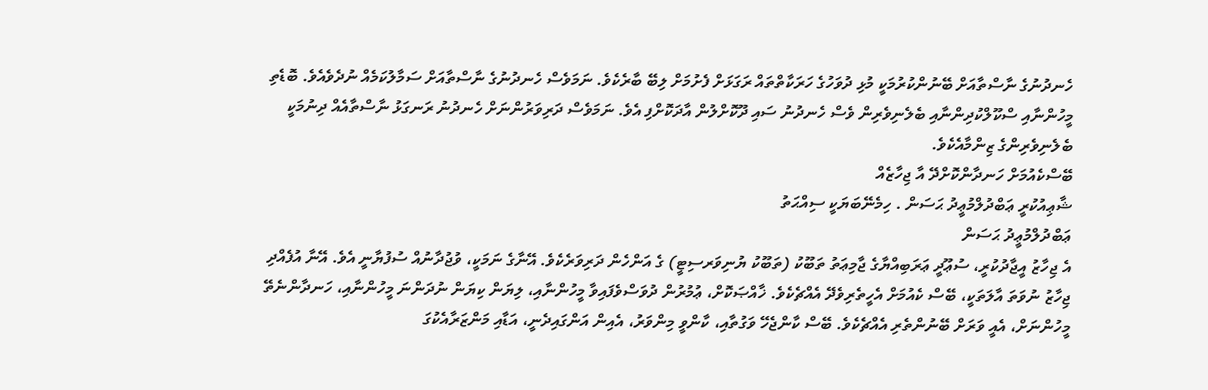ހެނދުނުގެ ނާސްތާއަށް ބޭނުންކުރުމަކީ މުޅި ދުވަހުގެ ހަރަކާތްތައް ރަގަޅަށް ފެށުމަށް ލިބޭ ބާރެކެވެ. ނަމަވެސް ހެނދުނުގެ ނާސްތާއަށް ސަމާލުކަމެއް ނުދެވެއެވެ. ބޮޑެތި މީހުންނާއި ސްކޫލްކުދިންނާއި ބެލެނިވެރިން ވެސް ހެނދުނު ސައި ދޫކޮށްލުން އާދަކޮށްފި އެވެ. ނަމަވެސް ދަރިވަރުންނަށް ހެނދުނު ރަނގަޅު ނާސްތާއެއް ދިނުމަކީ ބެލެނިވެރިންގެ ޒިންމާއެކެވެ.
ބޭސްކެއުމަށް ހަނދާންކޮށްދޭ އާ ޖިހާޒެއް
ޝާޢިއުކުރީ ޢަބްދުލްމުޢީދު ޙަސަން . ހިމެނޭބަޔަކީ ސިއްޙަތު
ޢަބްދުލްމުޢީދު ޙަސަން
އެ ޖިހާޒު އީޖާދުކުރީ، ސުޢޫދީ ޢަރަބިއްޔާގެ ޖާމިޢަތު ތަބޫކު (ތަބޫކު ޔުނިވަރސިޓީ) ގެ އަންހެން ދަރިވަރެކެވެ. އޭނާގެ ނަމަކީ، ވުޖުދާނުއް ސުފުޔާނީ އެވެ. އޭނާ އުފެއްދި ޖިހާޒު ނުވަތަ އާލަތަކީ، ބޭސް ކެއުމަށް އެހީތެރިވެދޭ އެއްޗެކެވެ. ޚާއްޞަކޮށް، ޢުމުރުން ދުވަސްވެފައިވާ މީހުންނާއި، ލިޔަން ކިޔަން ނުދަންނަ މީހުންނާއި، ހަނދާންނެތޭ މީހުންނަށް، އެއީ ވަރަށް ބޭނުންތެރި އެއްޗެކެވެ. ބޭސް ކާންޖެހޭ ވަގުތާއި، ކާންވީ މިންވަރު، އެއިން އަންގައިދެނީ، އަޑާއި މަންޒަރާއެކުގަ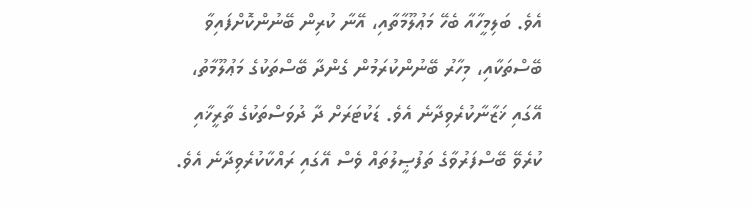އެވެ. ބަލިމީހާއާ ބެހޭ މަޢުލޫމާތާއި، އޭނާ ކުރިން ބޭނުންކޮށްފައިވާ ބޭސްތަކާއި، މިހާރު ބޭނުންކުރަމުން ގެންދާ ބޭސްތަކުގެ މަޢުލޫމާތު، އޭގައި ޚަޒާނާކުރެވިދާނެ އެވެ. ޑަކުޓަރަށް ދާ ދުވަސްތަކުގެ ތާރީޚާއި ކުރެވޭ ބޭސްފަރުވާގެ ތަފުޞީލުތައް ވެސް އޭގައި ރައްކާކުރެވިދާނެ އެވެ.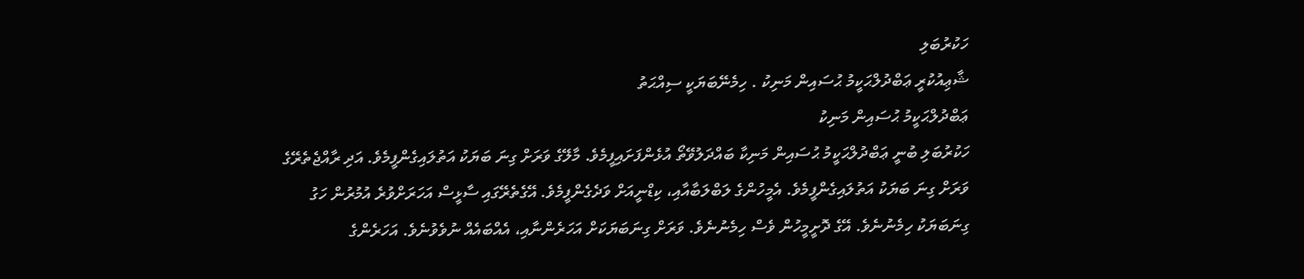ހަކުރުބަލި
ޝާޢިއުކުރީ ޢަބްދުލްޙަކީމު ޙުސައިން މަނިކު . ހިމެނޭބަޔަކީ ސިއްޙަތު
ޢަބްދުލްޙަކީމު ޙުސައިން މަނިކު
ހަކުރުބަލި ބުނީ ޢަބްދުލްޙަކީމު ޙުސައިން މަނިކާ ބައްދަލުވޭތޯ އުޅެންފަށައިފީމެވެ. މާލޭގެ ވަރަށް ގިނަ ބަޔަކު އަތުލައިގެންފީމެވެ. އަދި ރާއްޖެތެރޭގެ ވަރަށް ގިނަ ބަޔަކު އަތުލައިގެންފީމެވެ. އެމީހުންގެ ލަބްލަބާއާއި، ކިޑްނީއަށް ވަދެގެންފީމެވެ. އޭގެތެރޭގައި ސާޅީސް އަހަރަށްވުރެ އުމުރުން ހަގު ގިނަބަޔަކު ހިމެނުނެވެ. އޭގެ ދޮށީމީހުން ވެސް ހިމެނުނެވެ. ވަރަށް ގިނަބަޔަކަށް އަހަރެންނާއި، އެއްބައެއް ނުވެވުނެވެ. އަހަރެންގެ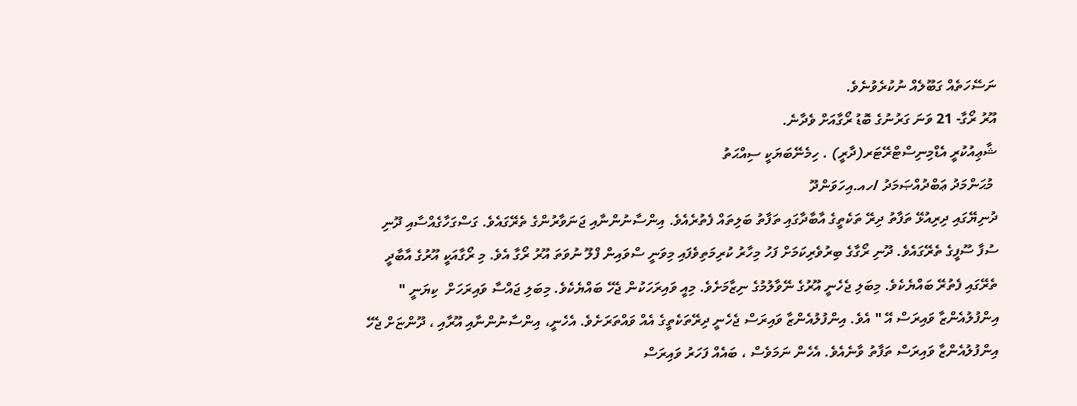ނަސޭހަތެއް ގަބޫލެއް ނުކުރެވުނެވެ.
އޫރު ރޯގާ- 21 ވަނަ ގަރުނުގެ ބޮޑު ރޯގާއަށް ވެދާނެ.
ޝާޢިއުކުރީ އެޑްމިނިސްޓްރޭޓަރ(ދާރީ) . ހިމެނޭބަޔަކީ ސިއްޙަތު
 މުޙަންމަދު ޢަބްދުއްޞަމަދު /ހއ.އިހަވަންދޫ
ދުނިޔޭގައި ދިރިއުޅޭ ތަފާތު ދިރޭ ތަކެތީގެ އާބާދާގައި ތަފާތު ބަލިތައް ފެތުރެއެވެ. އިންސާނުންނާއި ޖަނަވާރުންގެ ތެރޭގައެވެ. ގަސްގަހާގެއްސާއި ދޫނި ސުފާ ސޫފީގެ ތެރޭގައެވެ. ދޫނި ރޯގާގެ ބިރުވެރިކަމަށް ފަހު މިހާރު ކުރިމަތިވެފައި މިވަނީ ސްވައިން ފްލޫ ނުވަތަ އޫރު ރޯގާ އެވެ. މި ރޯގާއަކީ އޫރުގެ އާބާދީ ތެރޭގައި ފެތުރޭ ބައްޔެކެވެ. މިބަލި ޖެހެނީ އޫރުގެ ނޭވާލުމުގެ ނިޒާމަށެވެ. މިއީ ވައިރަހަކުން ޖެހޭ ބައްޔެކެވެ. މިބަލި ޖައްސާ ވައިރަހަށް  ކިޔަނީ " އިންފުލުއެންޒާ ވައިރަސް އޭ " އެވެ. އިންފުލުއެންޒާ ވައިރަސް ޖެހެނީ ދިރޭތަކެތީގެ އެއް ވައްތަރަށެވެ. އެހެނީ، އިންސާނުންނާއި އޫރާއި ، ދޫންޏަށް ޖެހޭ އިންފުލުއެންޒާ ވައިރަސް ތަފާތު ވާނެއެވެ. އެހެން ނަމަވެސް ، ބައެއް ފަހަރު ވައިރަސް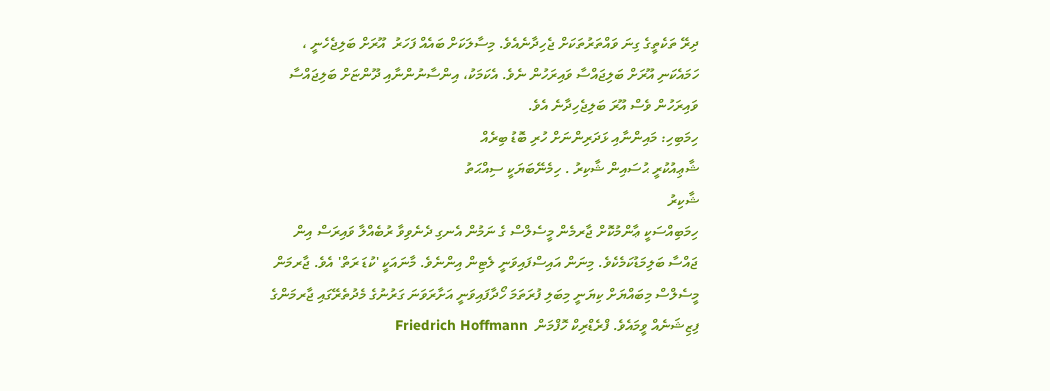ދިރޭ ތަކެތީގެ ގިނަ ވައްތަރުތަކަށް ޖެހިދާނެއެވެ. މިސާލަކަށް ބައެއް ފަހަރު  އޫރަށް ބަލިޖެހެނީ ، ހަމައެކަނި އޫރަށް ބަލިޖައްސާ ވައިރަހުން ނެވެ. އެކަމަކު، އިންސާނުންނާއި ދޫންޏަށް ބަލިޖައްސާ ވައިރަހުން ވެސް އޫރަ ބަލިޖެހިދާނެ އެވެ.
ހިމަބިހި: މައިންނާއި ޅަދަރިންނަށް ހުރި ބޮޑު ބިރެއް
ޝާޢިއުކުރީ ޙުސައިން ޝާކިރު . ހިމެނޭބަޔަކީ ސިއްޙަތު
ޝާކިރު
ހިމަބިއްސަކީ ޢާންމުކޮށް ޖާރމެން މީސެލްސް ގެ ނަމުން އެނގި ދެނެވިވާ ރުބެއްލާ ވައިރަސް އިން ޖައްސާ ބަލިމަޑުކަމެކެވެ. މިނަން އައިސްފައިވަނީ ލެޓިން އިންނެވެ. މާނައަކީ 'ކުޑަ ރަތް' އެވެ. ޖާރމަން މީސެލްސް މިބައްޔަށް ކިޔަނީ މިބަލި ފުރަތަމަ ހޯދާފައިވަނީ އަށާރަވަނަ ގަރުނުގެ މެދުތެރޭގައި ޖާރމަންގެ ފިޒިޝަނެއް ވީމައެވެ. ފްރެޑްރިކް ހޮފްމަން  Friedrich Hoffmann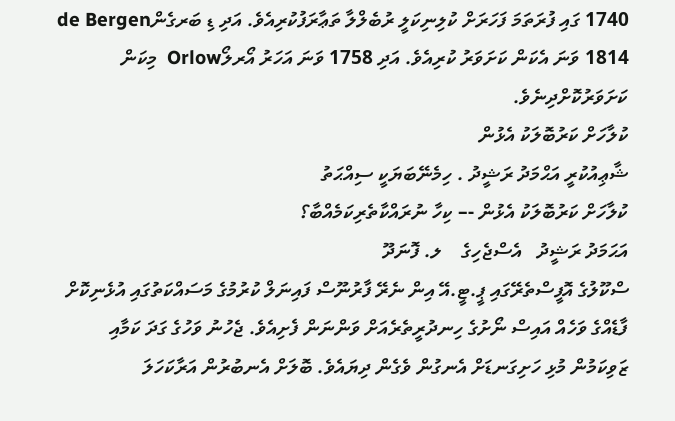1740 ގައި ފުރަތަމަ ފަހަރަށް ކުލިނިކަލީ ރުބެލްލާ ތަޢާރަފުކުރިއެވެ. އަދި ޑި ބަރގެންde Bergen  1814 ވަނަ އެކަން ކަށަވަރު ކުރިއެވެ. އަދި 1758 ވަނަ އަހަރު އޯރލޯOrlow  މިކަން ކަށަވަރުކޮށްދިނެވެ.
ކުލާހަށް ކަރުބޮލަކު އެޅުން
ޝާޢިއުކުރީ އަޙްމަދު ރަޝީދު . ހިމެނޭބަޔަކީ ސިއްޙަތު
ކުލާހަށް ކަރުބޮލަކު އެޅުން -– ކިހާ ނުރައްކާތެރިކަމެއްބާ؟
އަޙަމަދު ރަޝީދު   އެސްޖެހިގެ    ލ. ފޮނަދޫ
ސްކޫލުގެ އޮފީސްތެރޭގައި ޕީ.ޓީ.އޭ އިން ނެރޭ ފާރުނޫސް ފައިނަލް ކުރުމުގެ މަސައްކަތުގައި އުޅެނިކޮށް ފާޑެއްގެ ވަހެއް އައިސް ނޯށުގެ ހިނދުރީތެރެއަށް ވަންނަން ފެށިއެވެ. ޖެހުނު ވަހުގެ ގަދަ ކަމާއި ޒަވިކަމުން މުޅި ހަށިގަނޑަށް އެނގުން ވެގެން ދިޔައެވެ. ބޮލަށް އެނބުރުން އަރާކަހަލަ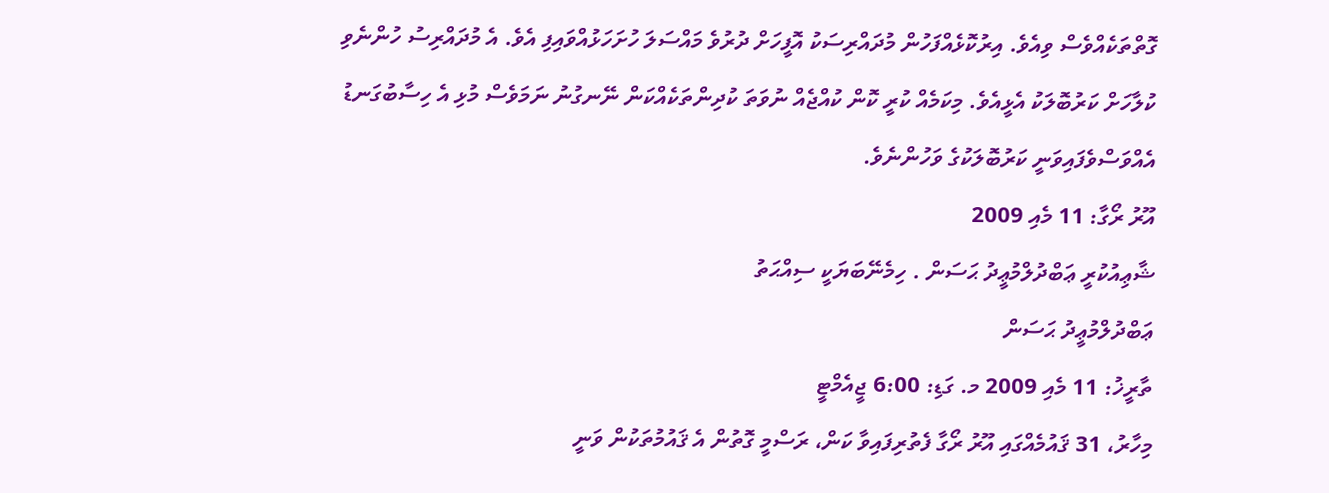ގޮތްތަކެއްވެސް ވިއެވެ. އިރުކޮޅެއްފަހުން މުދައްރިސަކު އޮފީހަށް ދުރުވެ މައްސަލަ ހުށަހަޅުއްވައިފި އެވެ. އެ މުދައްރިސު ހުންނެވި ކުލާހަށް ކަރުބޮލަކު އެޅީއެވެ. މިކަމެއް ކުރީ ކޮން ކުއްޖެއް ނުވަތަ ކުދިންތަކެއްކަން ނޭނގުނު ނަމަވެސް މުޅި އެ ހިސާބުގަނޑު އެއްވަސްވެފައިވަނީ ކަރުބޮލަކުގެ ވަހުންނެވެ.
އޫރު ރޯގާ: 11 މެއި 2009
ޝާޢިއުކުރީ ޢަބްދުލްމުޢީދު ޙަސަން . ހިމެނޭބަޔަކީ ސިއްޙަތު
ޢަބްދުލްމުޢީދު ޙަސަން
ތާރީޚު: 11 މެއި 2009 މ. ގަޑި: 6:00 ޖީއެމްޓީ
މިހާރު، 31 ޤައުމެއްގައި އޫރު ރޯގާ ފެތުރިފައިވާ ކަން، ރަސްމީ ގޮތުން އެ ޤައުމުތަކުން ވަނީ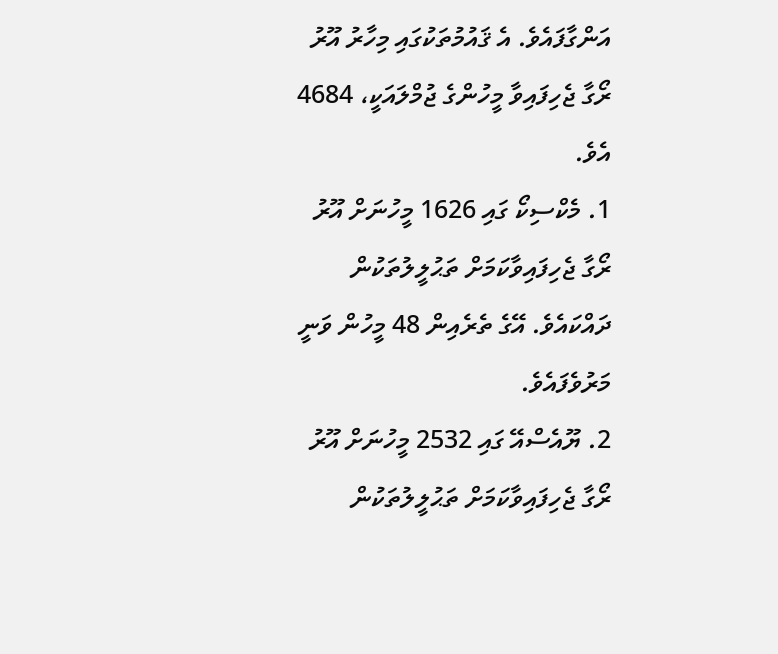އަންގާފައެވެ. އެ ޤައުމުތަކުގައި މިހާރު އޫރު ރޯގާ ޖެހިފައިވާ މީހުންގެ ޖުމްލައަކީ، 4684 އެވެ.
1. މެކްސިކޯ ގައި 1626 މީހުނަށް އޫރު ރޯގާ ޖެހިފައިވާކަމަށް ތަޙުލީލުތަކުން ދައްކައެވެ. އޭގެ ތެރެއިން 48 މީހުން ވަނީ މަރުވެފައެވެ.
2. ޔޫއެސްއޭ ގައި 2532 މީހުނަށް އޫރު ރޯގާ ޖެހިފައިވާކަމަށް ތަޙުލީލުތަކުން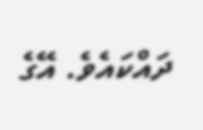ދައްކައެވެ. އޭގެ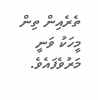ތެރެއިން ތިން މީހަކު ވަނީ މަރުވެފައެވެ.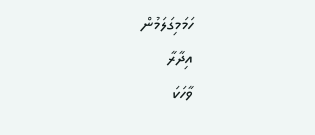ހަމަމިގަލަމުން
އިދާރާ
ވާހަކަ